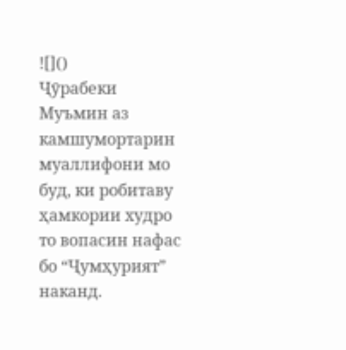![]()
Ҷӯрабеки Муъмин аз камшумортарин муаллифони мо буд, ки робитаву ҳамкории худро то вопасин нафас бо “Ҷумҳурият” наканд.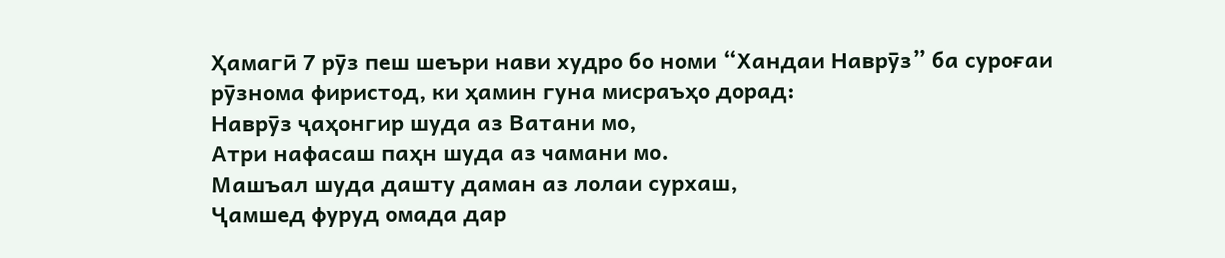Ҳамагӣ 7 рӯз пеш шеъри нави худро бо номи “Хандаи Наврӯз” ба суроғаи рӯзнома фиристод, ки ҳамин гуна мисраъҳо дорад:
Наврӯз ҷаҳонгир шуда аз Ватани мо,
Атри нафасаш паҳн шуда аз чамани мо.
Машъал шуда дашту даман аз лолаи сурхаш,
Ҷамшед фуруд омада дар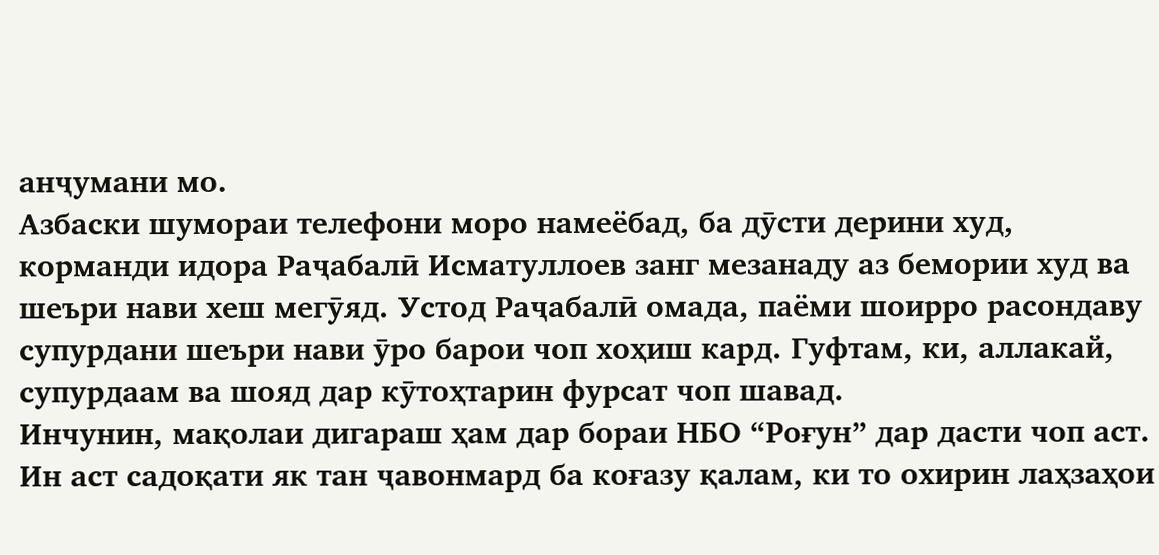анҷумани мо.
Азбаски шумораи телефони моро намеёбад, ба дӯсти дерини худ, корманди идора Раҷабалӣ Исматуллоев занг мезанаду аз бемории худ ва шеъри нави хеш мегӯяд. Устод Раҷабалӣ омада, паёми шоирро расондаву супурдани шеъри нави ӯро барои чоп хоҳиш кард. Гуфтам, ки, аллакай, супурдаам ва шояд дар кӯтоҳтарин фурсат чоп шавад.
Инчунин, мақолаи дигараш ҳам дар бораи НБО “Роғун” дар дасти чоп аст. Ин аст садоқати як тан ҷавонмард ба коғазу қалам, ки то охирин лаҳзаҳои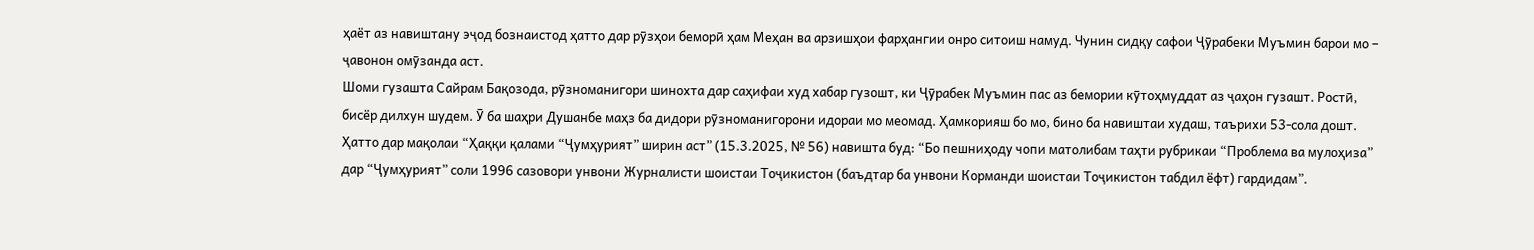ҳаёт аз навиштану эҷод бознаистод ҳатто дар рӯзҳои беморӣ ҳам Меҳан ва арзишҳои фарҳангии онро ситоиш намуд. Чунин сидқу сафои Ҷӯрабеки Муъмин барои мо – ҷавонон омӯзанда аст.
Шоми гузашта Сайрам Бақозода, рӯзноманигори шинохта дар саҳифаи худ хабар гузошт, ки Ҷӯрабек Муъмин пас аз бемории кӯтоҳмуддат аз ҷаҳон гузашт. Ростӣ, бисёр дилхун шудем. Ӯ ба шаҳри Душанбе маҳз ба дидори рӯзноманигорони идораи мо меомад. Ҳамкорияш бо мо, бино ба навиштаи худаш, таърихи 53-сола дошт. Ҳатто дар мақолаи “Ҳаққи қалами “Ҷумҳурият” ширин аст” (15.3.2025, № 56) навишта буд: “Бо пешниҳоду чопи матолибам таҳти рубрикаи “Проблема ва мулоҳиза” дар “Ҷумҳурият” соли 1996 сазовори унвони Журналисти шоистаи Тоҷикистон (баъдтар ба унвони Корманди шоистаи Тоҷикистон табдил ёфт) гардидам”.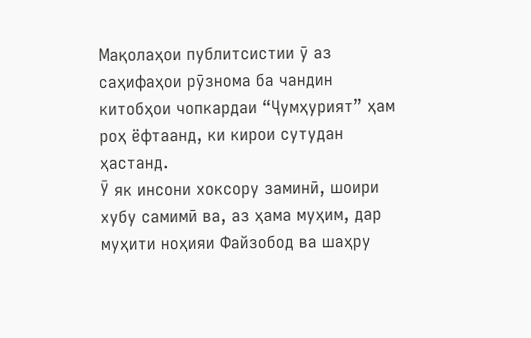Мақолаҳои публитсистии ӯ аз саҳифаҳои рӯзнома ба чандин китобҳои чопкардаи “Ҷумҳурият” ҳам роҳ ёфтаанд, ки кирои сутудан ҳастанд.
Ӯ як инсони хоксору заминӣ, шоири хубу самимӣ ва, аз ҳама муҳим, дар муҳити ноҳияи Файзобод ва шаҳру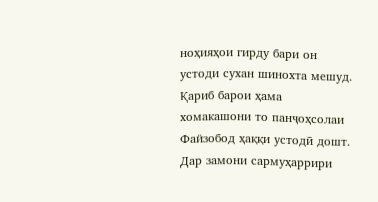ноҳияҳои гирду бари он устоди сухан шинохта мешуд. Қариб барои ҳама хомакашони то панҷоҳсолаи Файзобод ҳаққи устодӣ дошт. Дар замони сармуҳаррири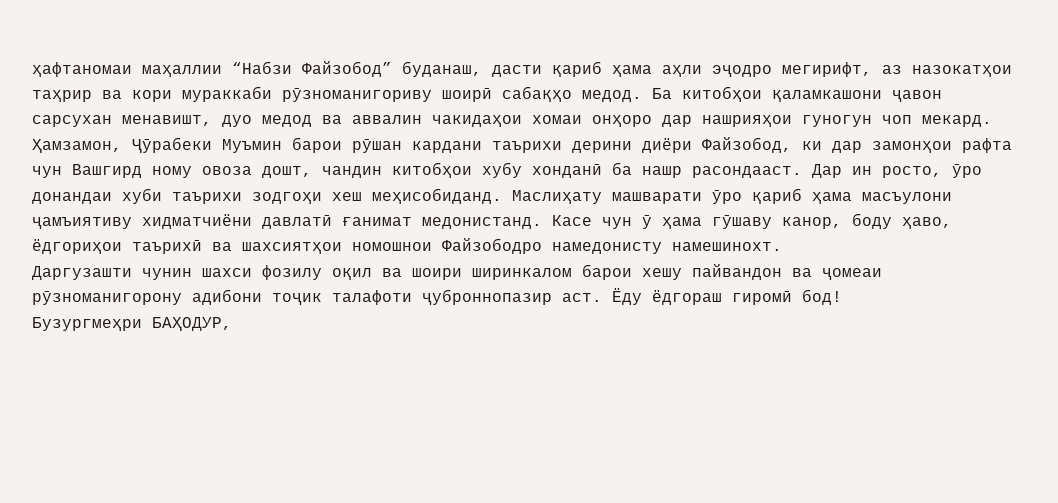ҳафтаномаи маҳаллии “Набзи Файзобод” буданаш, дасти қариб ҳама аҳли эҷодро мегирифт, аз назокатҳои таҳрир ва кори мураккаби рӯзноманигориву шоирӣ сабақҳо медод. Ба китобҳои қаламкашони ҷавон сарсухан менавишт, дуо медод ва аввалин чакидаҳои хомаи онҳоро дар нашрияҳои гуногун чоп мекард.
Ҳамзамон, Ҷӯрабеки Муъмин барои рӯшан кардани таърихи дерини диёри Файзобод, ки дар замонҳои рафта чун Вашгирд ному овоза дошт, чандин китобҳои хубу хонданӣ ба нашр расондааст. Дар ин росто, ӯро донандаи хуби таърихи зодгоҳи хеш меҳисобиданд. Маслиҳату машварати ӯро қариб ҳама масъулони ҷамъиятиву хидматчиёни давлатӣ ғанимат медонистанд. Касе чун ӯ ҳама гӯшаву канор, боду ҳаво, ёдгориҳои таърихӣ ва шахсиятҳои номошнои Файзободро намедонисту намешинохт.
Даргузашти чунин шахси фозилу оқил ва шоири ширинкалом барои хешу пайвандон ва ҷомеаи рӯзноманигорону адибони тоҷик талафоти ҷуброннопазир аст. Ёду ёдгораш гиромӣ бод!
Бузургмеҳри БАҲОДУР,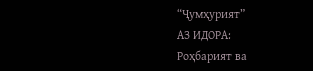“Ҷумҳурият”
АЗ ИДОРА:
Роҳбарият ва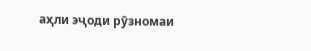аҳли эҷоди рӯзномаи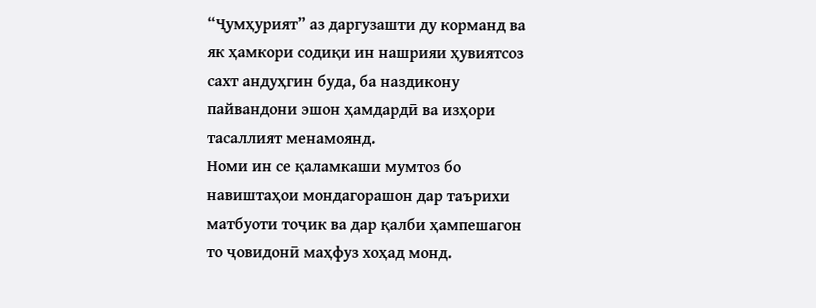“Ҷумҳурият” аз даргузашти ду корманд ва як ҳамкори содиқи ин нашрияи ҳувиятсоз сахт андуҳгин буда, ба наздикону пайвандони эшон ҳамдардӣ ва изҳори тасаллият менамоянд.
Номи ин се қаламкаши мумтоз бо навиштаҳои мондагорашон дар таърихи матбуоти тоҷик ва дар қалби ҳампешагон то ҷовидонӣ маҳфуз хоҳад монд.